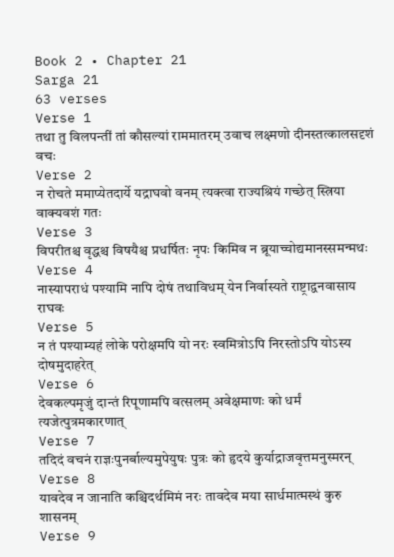Book 2 • Chapter 21
Sarga 21
63 verses
Verse 1
तथा तु विलपन्तीं तां कौसल्यां राममातरम् उवाच लक्ष्मणो दीनस्तत्कालसदृशं वचः
Verse 2
न रोचते ममाप्येतदार्ये यद्राघवो वनम् त्यक्त्वा राज्यश्रियं गच्छेत् स्त्रिया वाक्यवशं गतः
Verse 3
विपरीतश्च वृद्धश्च विषयैश्च प्रधर्षितः नृपः किमिव न ब्रूयाच्चोद्यमानस्समन्मथः
Verse 4
नास्यापराधं पश्यामि नापि दोषं तथाविधम् येन निर्वास्यते राष्ट्राद्वनवासाय राघवः
Verse 5
न तं पश्याम्यहं लोके परोक्षमपि यो नरः स्वमित्रोऽपि निरस्तोऽपि योऽस्य दोषमुदाहरेत्
Verse 6
देवकल्पमृजुं दान्तं रिपूणामपि वत्सलम् अवेक्षमाणः को धर्मं त्यजेत्पुत्रमकारणात्
Verse 7
तदिदं वचनं राज्ञःपुनर्बाल्यमुपेयुषः पुत्रः को हृदये कुर्याद्राजवृत्तमनुस्मरन्
Verse 8
यावदेव न जानाति कश्चिदर्थमिमं नरः तावदेव मया सार्धमात्मस्थं कुरु शासनम्
Verse 9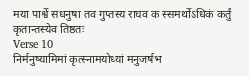मया पार्श्वे सधनुषा तव गुप्तस्य राघव क स्समर्थोऽधिकं कर्तुं कृतान्तस्येव तिष्ठतः
Verse 10
निर्मनुष्यामिमां कृत्स्नामयोध्यां मनुजर्षभ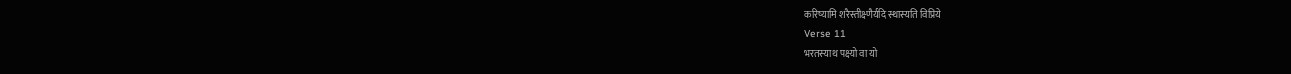करिष्यामि शरैस्तीक्ष्णैर्यदि स्थास्यति विप्रिये
Verse 11
भरतस्याथ पक्ष्यो वा यो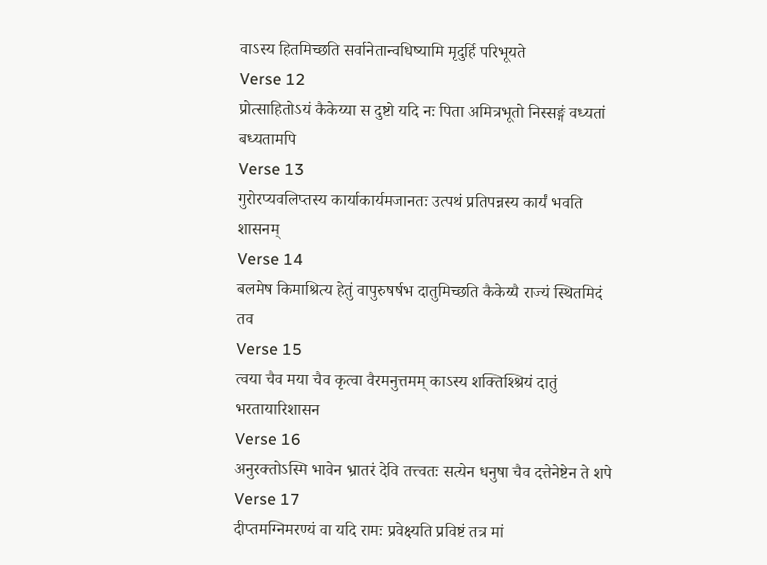वाऽस्य हितमिच्छति सर्वानेतान्वधिष्यामि मृदुर्हि परिभूयते
Verse 12
प्रोत्साहितोऽयं कैकेय्या स दुष्टो यदि नः पिता अमित्रभूतो निस्सङ्गं वध्यतां बध्यतामपि
Verse 13
गुरोरप्यवलिप्तस्य कार्याकार्यमजानतः उत्पथं प्रतिपन्नस्य कार्यं भवति शासनम्
Verse 14
बलमेष किमाश्रित्य हेतुं वापुरुषर्षभ दातुमिच्छति कैकेय्यै राज्यं स्थितमिदं तव
Verse 15
त्वया चैव मया चैव कृत्वा वैरमनुत्तमम् काऽस्य शक्तिश्श्रियं दातुं भरतायारिशासन
Verse 16
अनुरक्तोऽस्मि भावेन भ्रातरं देवि तत्त्वतः सत्येन धनुषा चैव दत्तेनेष्टेन ते शपे
Verse 17
दीप्तमग्निमरण्यं वा यदि रामः प्रवेक्ष्यति प्रविष्टं तत्र मां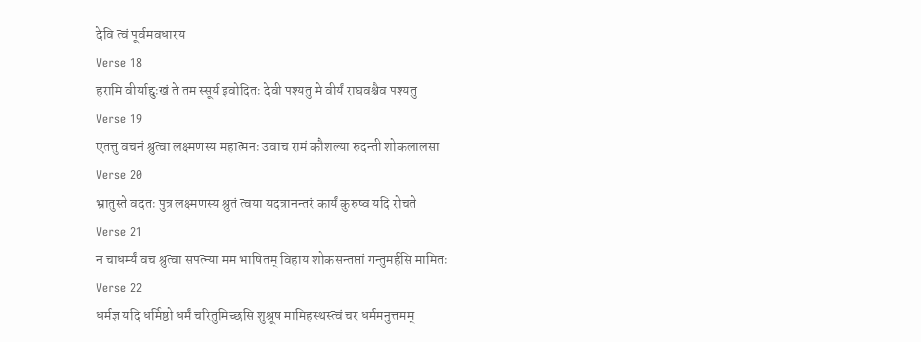देवि त्वं पूर्वमवधारय
Verse 18
हरामि वीर्याद्दुःखं ते तम स्सूर्य इवोदितः देवी पश्यतु मे वीर्यं राघवश्चैव पश्यतु
Verse 19
एतत्तु वचनं श्रुत्वा लक्ष्मणस्य महात्मनः उवाच रामं कौशल्या रुदन्ती शोकलालसा
Verse 20
भ्रातुस्ते वदतः पुत्र लक्ष्मणस्य श्रुतं त्वया यदत्रानन्तरं कार्यं कुरुष्व यदि रोचते
Verse 21
न चाधर्म्यं वच श्रुत्वा सपत्न्या मम भाषितम् विहाय शोकसन्तप्तां गन्तुमर्हसि मामितः
Verse 22
धर्मज्ञ यदि धर्मिष्ठो धर्मं चरितुमिच्छसि शुश्रूष मामिहस्थस्त्वं चर धर्ममनुत्तमम्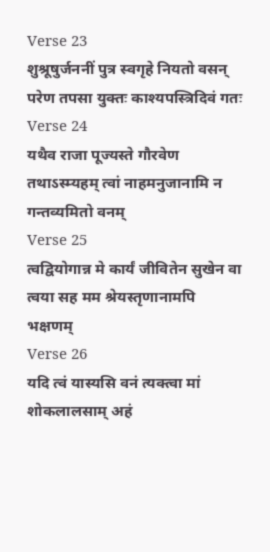Verse 23
शुश्रूषुर्जननीं पुत्र स्वगृहे नियतो वसन् परेण तपसा युक्तः काश्यपस्त्रिदिवं गतः
Verse 24
यथैव राजा पूज्यस्ते गौरवेण तथाऽस्म्यहम् त्वां नाहमनुजानामि न गन्तव्यमितो वनम्
Verse 25
त्वद्वियोगान्न मे कार्यं जीवितेन सुखेन वा त्वया सह मम श्रेयस्तृणानामपि भक्षणम्
Verse 26
यदि त्वं यास्यसि वनं त्यक्त्वा मां शोकलालसाम् अहं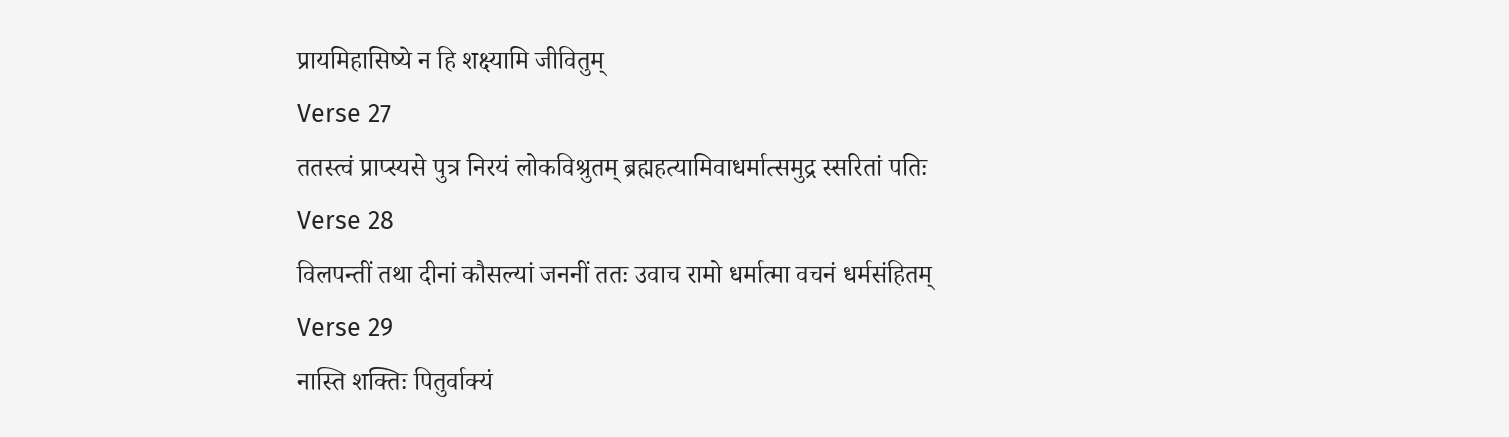प्रायमिहासिष्ये न हि शक्ष्यामि जीवितुम्
Verse 27
ततस्त्वं प्राप्स्यसे पुत्र निरयं लोकविश्रुतम् ब्रह्महत्यामिवाधर्मात्समुद्र स्सरितां पतिः
Verse 28
विलपन्तीं तथा दीनां कौसल्यां जननीं ततः उवाच रामो धर्मात्मा वचनं धर्मसंहितम्
Verse 29
नास्ति शक्तिः पितुर्वाक्यं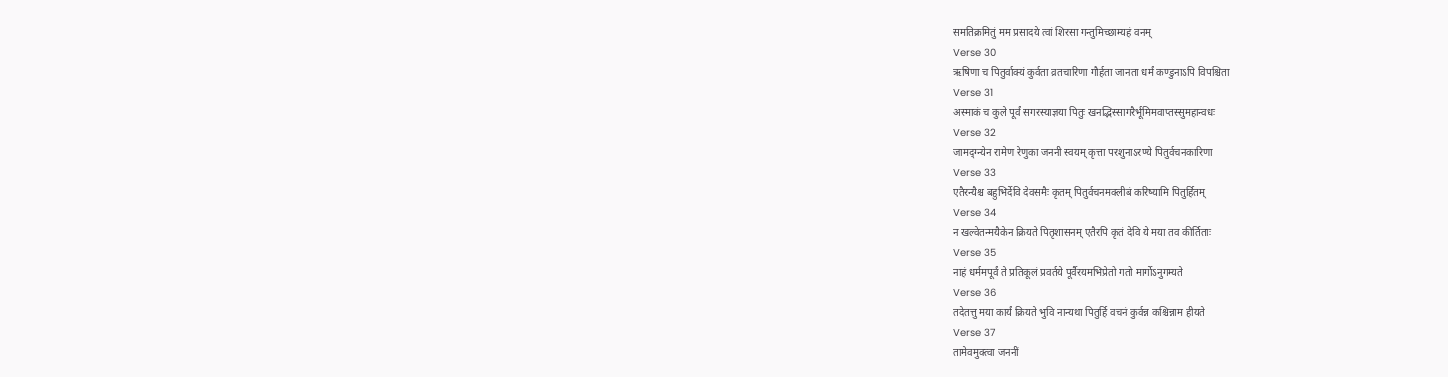समतिक्रमितुं मम प्रसादये त्वां शिरसा गन्तुमिच्छाम्यहं वनम्
Verse 30
ऋषिणा च पितुर्वाक्यं कुर्वता व्रतचारिणा गौर्हता जानता धर्मं कण्डुनाऽपि विपश्चिता
Verse 31
अस्माकं च कुले पूर्वं सगरस्याज्ञया पितुः खनद्भिस्सागरैर्भूमिमवाप्तस्सुमहान्वधः
Verse 32
जामद्ग्न्येन रामेण रेणुका जननी स्वयम् कृत्ता परशुनाऽरण्ये पितुर्वचनकारिणा
Verse 33
एतैरन्यैश्च बहुभिर्देवि देवसमैः कृतम् पितुर्वचनमक्लीबं करिष्यामि पितुर्हितम्
Verse 34
न खल्वेतन्मयैकेन क्रियते पितृशासनम् एतैरपि कृतं देवि ये मया तव कीर्तिताः
Verse 35
नाहं धर्ममपूर्वं ते प्रतिकूलं प्रवर्तये पूर्वैरयमभिप्रेतो गतो मार्गोऽनुगम्यते
Verse 36
तदेतत्तु मया कार्यं क्रियते भुवि नान्यथा पितुर्हि वचनं कुर्वन्न कश्चिन्नाम हीयते
Verse 37
तामेवमुक्त्वा जननीं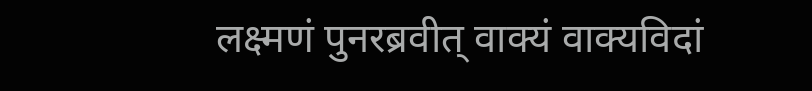लक्ष्मणं पुनरब्रवीत् वाक्यं वाक्यविदां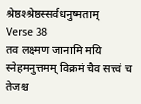श्रेष्ठश्श्रेष्ठस्सर्वधनुष्मताम्
Verse 38
तव लक्ष्मण जानामि मयि स्नेहमनुत्तमम् विक्रमं चैव सत्त्वं च तेजश्च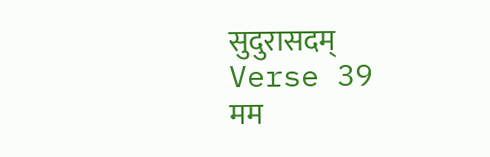सुदुरासदम्
Verse 39
मम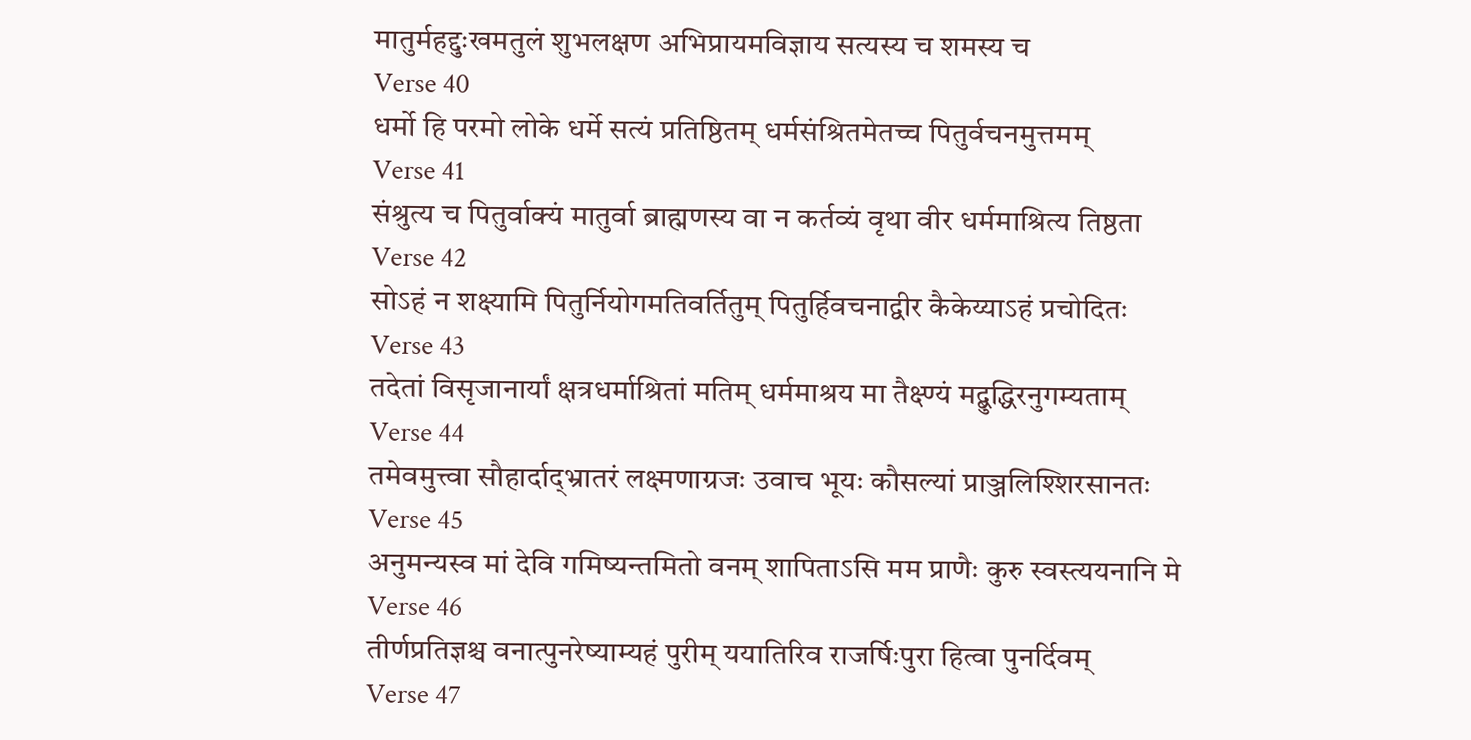मातुर्महद्दुःखमतुलं शुभलक्षण अभिप्रायमविज्ञाय सत्यस्य च शमस्य च
Verse 40
धर्मो हि परमो लोके धर्मे सत्यं प्रतिष्ठितम् धर्मसंश्रितमेतच्च पितुर्वचनमुत्तमम्
Verse 41
संश्रुत्य च पितुर्वाक्यं मातुर्वा ब्राह्मणस्य वा न कर्तव्यं वृथा वीर धर्ममाश्रित्य तिष्ठता
Verse 42
सोऽहं न शक्ष्यामि पितुर्नियोगमतिवर्तितुम् पितुर्हिवचनाद्वीर कैकेय्याऽहं प्रचोदितः
Verse 43
तदेतां विसृजानार्यां क्षत्रधर्माश्रितां मतिम् धर्ममाश्रय मा तैक्ष्ण्यं मद्बुद्धिरनुगम्यताम्
Verse 44
तमेवमुत्त्वा सौहार्दाद्भ्रातरं लक्ष्मणाग्रजः उवाच भूयः कौसल्यां प्राञ्जलिश्शिरसानतः
Verse 45
अनुमन्यस्व मां देवि गमिष्यन्तमितो वनम् शापिताऽसि मम प्राणैः कुरु स्वस्त्ययनानि मे
Verse 46
तीर्णप्रतिज्ञश्च वनात्पुनरेष्याम्यहं पुरीम् ययातिरिव राजर्षिःपुरा हित्वा पुनर्दिवम्
Verse 47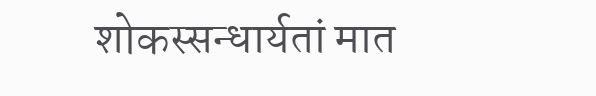शोकस्सन्धार्यतां मात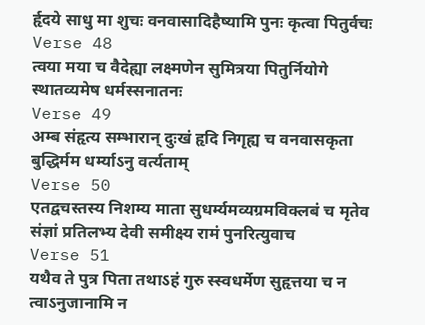र्हृदये साधु मा शुचः वनवासादिहैष्यामि पुनः कृत्वा पितुर्वचः
Verse 48
त्वया मया च वैदेह्या लक्ष्मणेन सुमित्रया पितुर्नियोगे स्थातव्यमेष धर्मस्सनातनः
Verse 49
अम्ब संहृत्य सम्भारान् दुःखं हृदि निगृह्य च वनवासकृता बुद्धिर्मम धर्म्याऽनु वर्त्यताम्
Verse 50
एतद्वचस्तस्य निशम्य माता सुधर्म्यमव्यग्रमविक्लबं च मृतेव संज्ञां प्रतिलभ्य देवी समीक्ष्य रामं पुनरित्युवाच
Verse 51
यथैव ते पुत्र पिता तथाऽहं गुरु स्स्वधर्मेण सुहृत्तया च न त्वाऽनुजानामि न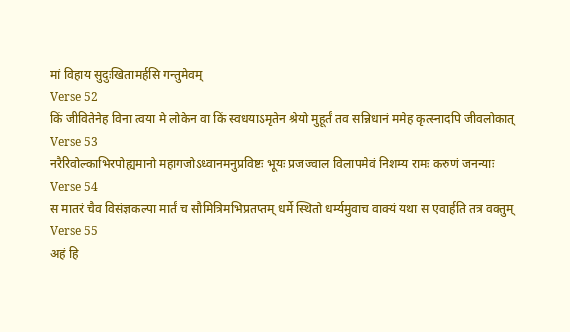मां विहाय सुदुःखितामर्हसि गन्तुमेवम्
Verse 52
किं जीवितेनेह विना त्वया मे लोकेन वा किं स्वधयाऽमृतेन श्रेयो मुहूर्तं तव सन्निधानं ममेह कृत्स्नादपि जीवलोकात्
Verse 53
नरैरिवोल्काभिरपोह्यमानो महागजोऽध्वानमनुप्रविष्टः भूयः प्रजज्वाल विलापमेवं निशम्य रामः करुणं जनन्याः
Verse 54
स मातरं चैव विसंज्ञकल्पा मार्तं च सौमित्रिमभिप्रतप्तम् धर्मे स्थितो धर्म्यमुवाच वाक्यं यथा स एवार्हति तत्र वक्तुम्
Verse 55
अहं हि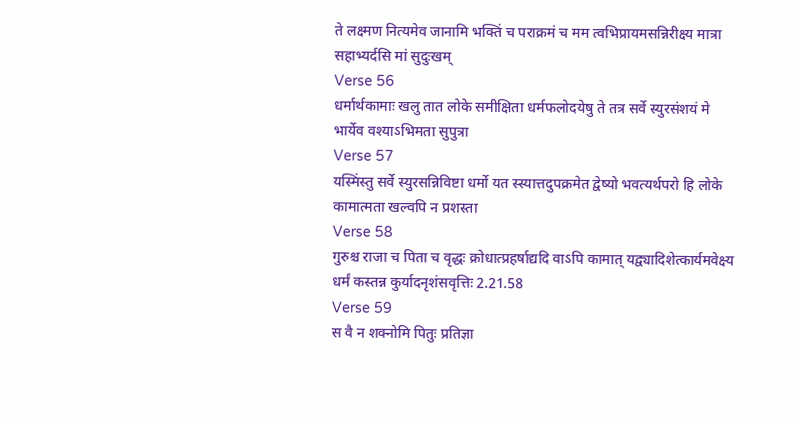ते लक्ष्मण नित्यमेव जानामि भक्तिं च पराक्रमं च मम त्वभिप्रायमसन्निरीक्ष्य मात्रा सहाभ्यर्दसि मां सुदुःखम्
Verse 56
धर्मार्थकामाः खलु तात लोके समीक्षिता धर्मफलोदयेषु ते तत्र सर्वे स्युरसंशयं मे भार्येव वश्याऽभिमता सुपुत्रा
Verse 57
यस्मिंस्तु सर्वे स्युरसन्निविष्टा धर्मो यत स्स्यात्तदुपक्रमेत द्वेष्यो भवत्यर्थपरो हि लोके कामात्मता खल्वपि न प्रशस्ता
Verse 58
गुरुश्च राजा च पिता च वृद्धः क्रोधात्प्रहर्षाद्यदि वाऽपि कामात् यद्व्यादिशेत्कार्यमवेक्ष्य धर्मं कस्तन्न कुर्यादनृशंसवृत्तिः 2.21.58
Verse 59
स वै न शक्नोमि पितुः प्रतिज्ञा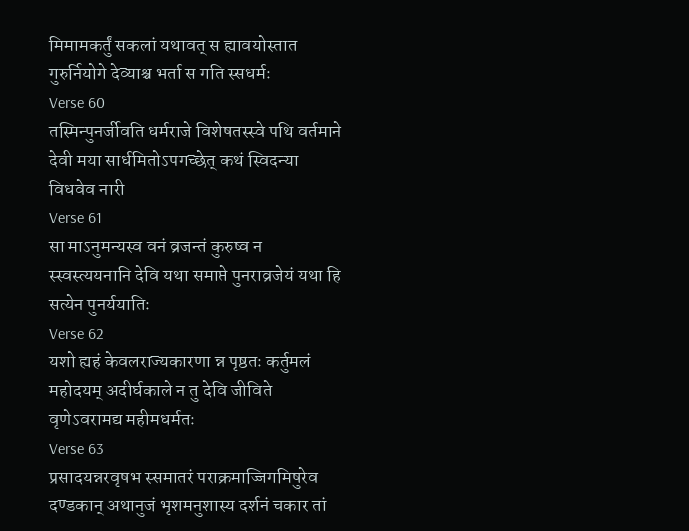मिमामकर्तुं सकलां यथावत् स ह्यावयोस्तात गुरुर्नियोगे देव्याश्च भर्ता स गति स्सधर्मः
Verse 60
तस्मिन्पुनर्जीवति धर्मराजे विशेषतस्स्वे पथि वर्तमाने देवी मया सार्धमितोऽपगच्छेत् कथं स्विदन्या विधवेव नारी
Verse 61
सा माऽनुमन्यस्व वनं व्रजन्तं कुरुष्व न स्स्वस्त्ययनानि देवि यथा समाप्ते पुनराव्रजेयं यथा हि सत्येन पुनर्ययातिः
Verse 62
यशो ह्यहं केवलराज्यकारणा न्न पृष्ठतः कर्तुमलं महोदयम् अदीर्घकाले न तु देवि जीविते वृणेऽवरामद्य महीमधर्मतः
Verse 63
प्रसादयन्नरवृषभ स्समातरं पराक्रमाज्जिगमिषुरेव दण्डकान् अथानुजं भृशमनुशास्य दर्शनं चकार तां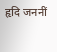हृदि जननीं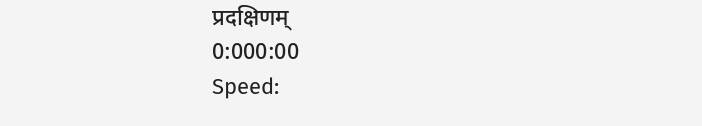प्रदक्षिणम्
0:000:00
Speed: